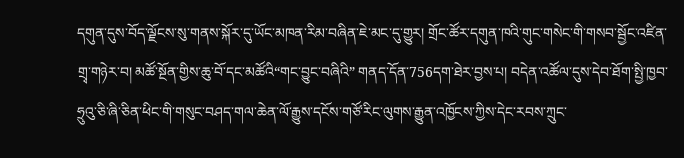དགུན་དུས་བོད་ལྗོངས་སུ་གནས་སྐོར་དུ་ཡོང་མཁན་རིམ་བཞིན་ཇེ་མང་དུ་གྱུར། གྲོང་ཚོར་དགུན་ཁའི་གུང་གསེང་གི་གསབ་སྦྱོང་འཛིན་གྲྭ་གཉེར་བ། མཚོ་སྔོན་གྱིས་ཆུ་བོ་དང་མཚོའི“གང་བྱུང་བཞིའི” གནད་དོན་756དག་ཐེར་བྱས་པ། བདེན་འཚོལ་དུས་དེབ་ཐོག་སྤྱི་ཁྱབ་ཧྲུའུ་ཅི་ཞི་ཅིན་ཕིང་གི་གསུང་བཤད་གལ་ཆེན་ལོ་རྒྱུས་དངོས་གཙོ་རིང་ལུགས་རྒྱུན་འཁྱོངས་ཀྱིས་དེང་རབས་ཀྲུང་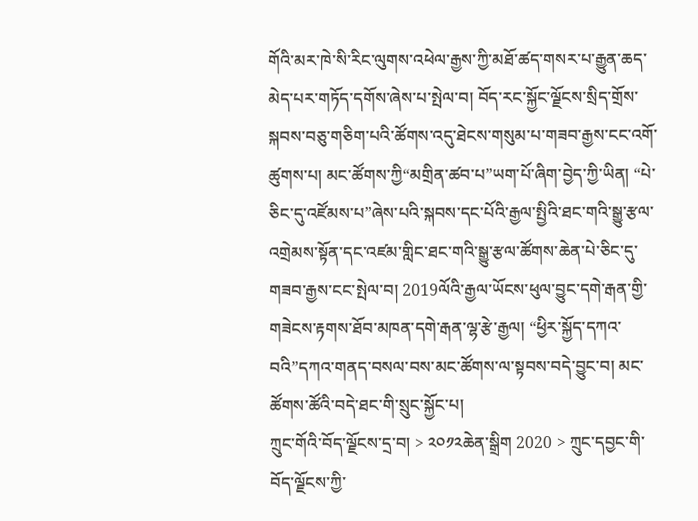གོའི་མར་ཁེ་སི་རིང་ལུགས་འཕེལ་རྒྱས་ཀྱི་མཐོ་ཚད་གསར་པ་རྒྱུན་ཆད་མེད་པར་གཏོད་དགོས་ཞེས་པ་སྤེལ་བ། བོད་རང་སྐྱོང་ལྗོངས་སྲིད་གྲོས་སྐབས་བཅུ་གཅིག་པའི་ཚོགས་འདུ་ཐེངས་གསུམ་པ་གཟབ་རྒྱས་ངང་འགོ་ཚུགས་པ། མང་ཚོགས་ཀྱི“མགྲིན་ཚབ་པ”ཡག་པོ་ཞིག་བྱེད་ཀྱི་ཡིན། “པེ་ཅིང་དུ་འཛོམས་པ”ཞེས་པའི་སྐབས་དང་པོའི་རྒྱལ་སྤྱིའི་ཐང་གའི་སྒྱུ་རྩལ་འགྲེམས་སྟོན་དང་འཛམ་གླིང་ཐང་གའི་སྒྱུ་རྩལ་ཚོགས་ཆེན་པེ་ཅིང་དུ་གཟབ་རྒྱས་ངང་སྤེལ་བ། 2019ལོའི་རྒྱལ་ཡོངས་ཕུལ་བྱུང་དགེ་རྒན་གྱི་གཟེངས་རྟགས་ཐོབ་མཁན་དགེ་རྒན་ལྷ་རྩེ་རྒྱལ། “ཕྱིར་སྐྱོད་དཀའ་བའི”དཀའ་གནད་བསལ་བས་མང་ཚོགས་ལ་སྟབས་བདེ་བྱུང་བ། མང་ཚོགས་ཚོའི་བདེ་ཐང་གི་སྲུང་སྐྱོང་པ།
ཀྲུང་གོའི་བོད་ལྗོངས་དྲ་བ། > ༢༠༡༢ཆེན་སྒྲིག 2020 > ཀྲུང་དབྱང་གི་བོད་ལྗོངས་ཀྱི་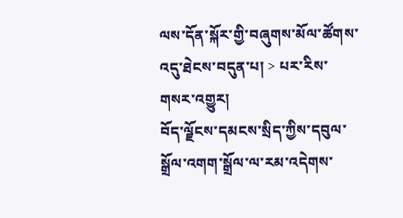ལས་དོན་སྐོར་གྱི་བཞུགས་མོལ་ཚོགས་འདུ་ཐེངས་བདུན་པ། > པར་རིས་གསར་འགྱུར།
བོད་ལྗོངས་དམངས་སྲིད་ཀྱིས་དབུལ་སྒྲོལ་འགག་སྒྲོལ་ལ་རམ་འདེགས་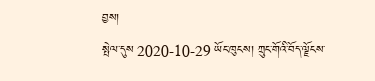བྱས།
སྤེལ་དུས 2020-10-29 ཡོང་ཁུངས། ཀྲུང་གོའི་བོད་ལྗོངས་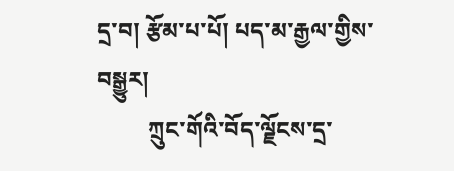དྲ་བ། རྩོམ་པ་པོ། པད་མ་རྒྱལ་གྱིས་བསྒྱུར།
         ཀྲུང་གོའི་བོད་ལྗོངས་དྲ་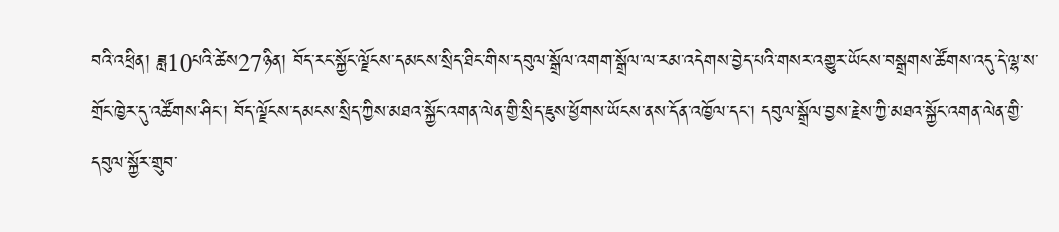བའི་འཕྲིན། ཟླ10པའི་ཚེས27ཉིན། བོད་རང་སྐྱོང་ལྗོངས་དམངས་སྲིད་ཐིང་གིས་དབུལ་སྒྲོལ་འགག་སྒྲོལ་ལ་རམ་འདེགས་བྱེད་པའི་གསར་འགྱུར་ཡོངས་བསྒྲགས་ཚོགས་འདུ་དེ་ལྷ་ས་གྲོང་ཁྱེར་དུ་འཚོགས་ཤིང་། བོད་ལྗོངས་དམངས་སྲིད་ཀྱིས་མཐའ་སྐྱོང་འགན་ལེན་གྱི་སྲིད་ཇུས་ཕྱོགས་ཡོངས་ནས་དོན་འཁྱོལ་དང་། དབུལ་སྒྲོལ་བྱས་རྗེས་ཀྱི་མཐའ་སྐྱོང་འགན་ལེན་གྱི་དབུལ་སྐྱོར་གྲུབ་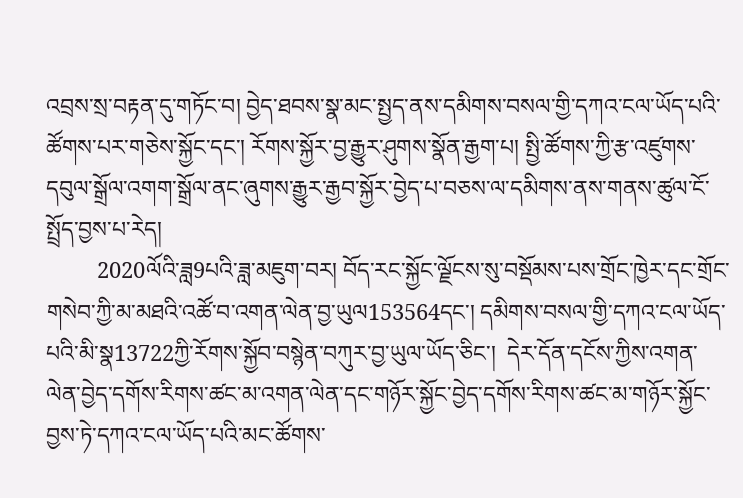འབྲས་སྲ་བརྟན་དུ་གཏོང་བ། བྱེད་ཐབས་སྣ་མང་སྤྱད་ནས་དམིགས་བསལ་གྱི་དཀའ་ངལ་ཡོད་པའི་ཚོགས་པར་གཅེས་སྐྱོང་དང་། རོགས་སྐྱོར་བྱ་རྒྱུར་ཤུགས་སྣོན་རྒྱག་པ། སྤྱི་ཚོགས་ཀྱི་རྩ་འཛུགས་དབུལ་སྒྲོལ་འགག་སྒྲོལ་ནང་ཞུགས་རྒྱུར་རྒྱབ་སྐྱོར་བྱེད་པ་བཅས་ལ་དམིགས་ནས་གནས་ཚུལ་ངོ་སྤྲོད་བྱས་པ་རེད།
         2020ལོའི་ཟླ9པའི་ཟླ་མཇུག་བར། བོད་རང་སྐྱོང་ལྗོངས་སུ་བསྡོམས་པས་གྲོང་ཁྱེར་དང་གྲོང་གསེབ་ཀྱི་མ་མཐའི་འཚོ་བ་འགན་ལེན་བྱ་ཡུལ153564དང་། དམིགས་བསལ་གྱི་དཀའ་ངལ་ཡོད་པའི་མི་སྣ13722ཀྱི་རོགས་སྐྱོབ་བསྙེན་བཀུར་བྱ་ཡུལ་ཡོད་ཅིང་།  དེར་དོན་དངོས་ཀྱིས་འགན་ལེན་བྱེད་དགོས་རིགས་ཚང་མ་འགན་ལེན་དང་གཉོར་སྐྱོང་བྱེད་དགོས་རིགས་ཚང་མ་གཉོར་སྐྱོང་བྱས་ཏེ་དཀའ་ངལ་ཡོད་པའི་མང་ཚོགས་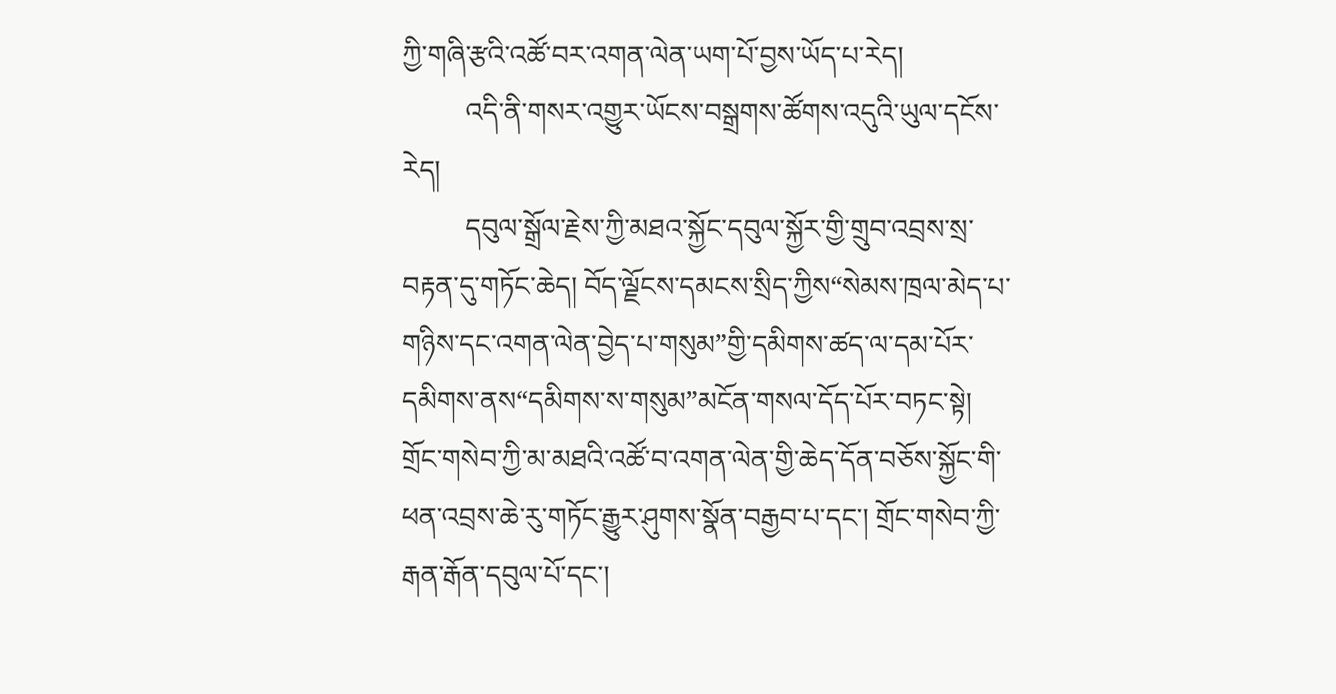ཀྱི་གཞི་རྩའི་འཚོ་བར་འགན་ལེན་ཡག་པོ་བྱས་ཡོད་པ་རེད།
         འདི་ནི་གསར་འགྱུར་ཡོངས་བསྒྲགས་ཚོགས་འདུའི་ཡུལ་དངོས་རེད།
         དབུལ་སྒྲོལ་རྗེས་ཀྱི་མཐའ་སྐྱོང་དབུལ་སྐྱོར་གྱི་གྲུབ་འབྲས་སྲ་བརྟན་དུ་གཏོང་ཆེད། བོད་ལྗོངས་དམངས་སྲིད་ཀྱིས“སེམས་ཁྲལ་མེད་པ་གཉིས་དང་འགན་ལེན་བྱེད་པ་གསུམ”གྱི་དམིགས་ཚད་ལ་དམ་པོར་དམིགས་ནས“དམིགས་ས་གསུམ”མངོན་གསལ་དོད་པོར་བཏང་སྟེ། གྲོང་གསེབ་ཀྱི་མ་མཐའི་འཚོ་བ་འགན་ལེན་གྱི་ཆེད་དོན་བཅོས་སྐྱོང་གི་ཕན་འབྲས་ཆེ་རུ་གཏོང་རྒྱུར་ཤུགས་སྣོན་བརྒྱབ་པ་དང་། གྲོང་གསེབ་ཀྱི་རྒན་རྒོན་དབུལ་པོ་དང་།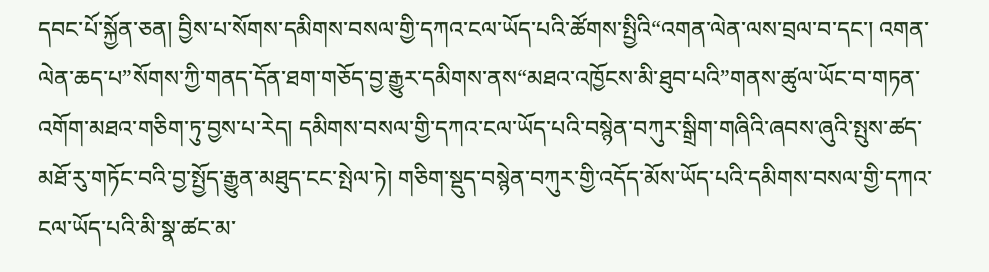དབང་པོ་སྐྱོན་ཅན། བྱིས་པ་སོགས་དམིགས་བསལ་གྱི་དཀའ་ངལ་ཡོད་པའི་ཚོགས་སྤྱིའི“འགན་ལེན་ལས་བྲལ་བ་དང་། འགན་ལེན་ཆད་པ”སོགས་ཀྱི་གནད་དོན་ཐག་གཅོད་བྱ་རྒྱུར་དམིགས་ནས“མཐའ་འཁྱོངས་མི་ཐུབ་པའི”གནས་ཚུལ་ཡོང་བ་གཏན་འགོག་མཐའ་གཅིག་ཏུ་བྱས་པ་རེད། དམིགས་བསལ་གྱི་དཀའ་ངལ་ཡོད་པའི་བསྙེན་བཀུར་སྒྲིག་གཞིའི་ཞབས་ཞུའི་སྤུས་ཚད་མཐོ་རུ་གཏོང་བའི་བྱ་སྤྱོད་རྒྱུན་མཐུད་ངང་སྤེལ་ཏེ། གཅིག་སྡུད་བསྙེན་བཀུར་གྱི་འདོད་མོས་ཡོད་པའི་དམིགས་བསལ་གྱི་དཀའ་ངལ་ཡོད་པའི་མི་སྣ་ཚང་མ་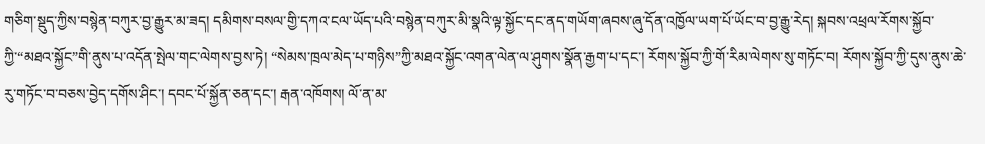གཅིག་སྡུད་ཀྱིས་བསྙེན་བཀུར་བྱ་རྒྱུར་མ་ཟད། དམིགས་བསལ་གྱི་དཀའ་ངལ་ཡོད་པའི་བསྙེན་བཀུར་མི་སྣའི་ལྟ་སྐྱོང་དང་ནད་གཡོག་ཞབས་ཞུ་དོན་འཁྱོལ་ཡག་པོ་ཡོང་བ་བྱ་རྒྱུ་རེད། སྐབས་འཕྲལ་རོགས་སྐྱོབ་ཀྱི་“མཐའ་སྐྱོང”གི་ནུས་པ་འདོན་སྤེལ་གང་ལེགས་བྱས་ཏེ། “སེམས་ཁྲལ་མེད་པ་གཉིས”ཀྱི་མཐའ་སྐྱོང་འགན་ལེན་ལ་ཤུགས་སྣོན་རྒྱག་པ་དང་། རོགས་སྐྱོབ་ཀྱི་གོ་རིམ་ལེགས་སུ་གཏོང་བ། རོགས་སྐྱོབ་ཀྱི་དུས་ནུས་ཆེ་རུ་གཏོང་བ་བཅས་བྱེད་དགོས་ཤིང་། དབང་པོ་སྐྱོན་ཅན་དང་། རྒན་འཁོགས། ལོ་ན་མ་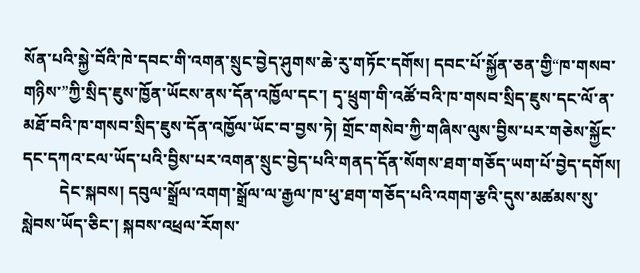སོན་པའི་སྐྱེ་བོའི་ཁེ་དབང་གི་འགན་སྲུང་བྱེད་ཤུགས་ཆེ་རུ་གཏོང་དགོས། དབང་པོ་སྐྱོན་ཅན་གྱི“ཁ་གསབ་གཉིས་”ཀྱི་སྲིད་ཇུས་ཁྱོན་ཡོངས་ནས་དོན་འཁྱོལ་དང་། དྭ་ཕྲུག་གི་འཚོ་བའི་ཁ་གསབ་སྲིད་ཇུས་དང་ལོ་ན་མཐོ་བའི་ཁ་གསབ་སྲིད་ཇུས་དོན་འཁྱོལ་ཡོང་བ་བྱས་ཏེ། གྲོང་གསེབ་ཀྱི་གཞིས་ལུས་བྱིས་པར་གཅེས་སྐྱོང་དང་དཀའ་ངལ་ཡོད་པའི་བྱིས་པར་འགན་སྲུང་བྱེད་པའི་གནད་དོན་སོགས་ཐག་གཅོད་ཡག་པོ་བྱེད་དགོས།
         དེང་སྐབས། དབུལ་སྒྲོལ་འགག་སྒྲོལ་ལ་རྒྱལ་ཁ་ཕུ་ཐག་གཅོད་པའི་འགག་རྩའི་དུས་མཚམས་སུ་སླེབས་ཡོད་ཅིང་། སྐབས་འཕྲལ་རོགས་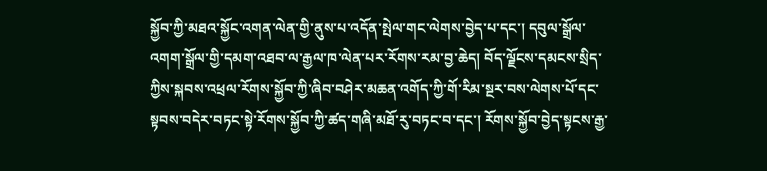སྐྱོབ་ཀྱི་མཐའ་སྐྱོང་འགན་ལེན་གྱི་ནུས་པ་འདོན་སྤེལ་གང་ལེགས་བྱེད་པ་དང་། དབུལ་སྒྲོལ་འགག་སྒྲོལ་གྱི་དམག་འཐབ་ལ་རྒྱལ་ཁ་ལེན་པར་རོགས་རམ་བྱ་ཆེད། བོད་ལྗོངས་དམངས་སྲིད་ཀྱིས་སྐབས་འཕྲལ་རོགས་སྐྱོབ་ཀྱི་ཞིབ་བཤེར་མཆན་འགོད་ཀྱི་གོ་རིམ་སྔར་བས་ལེགས་པོ་དང་སྟབས་བདེར་བཏང་སྟེ་རོགས་སྐྱོབ་ཀྱི་ཚད་གཞི་མཐོ་རུ་བཏང་བ་དང་། རོགས་སྐྱོབ་བྱེད་སྟངས་རྒྱ་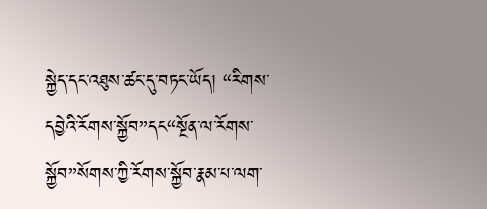སྐྱེད་དང་འཐུས་ཚང་དུ་བཏང་ཡོད། “རིགས་དབྱེའི་རོགས་སྐྱོབ”དང“སྔོན་ལ་རོགས་སྐྱོབ”སོགས་ཀྱི་རོགས་སྐྱོབ་རྣམ་པ་ལག་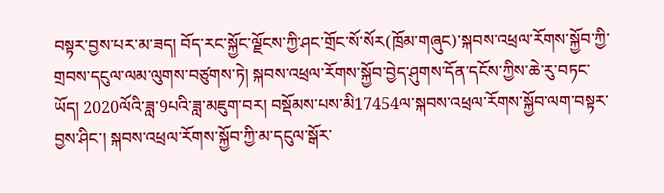བསྟར་བྱས་པར་མ་ཟད། བོད་རང་སྐྱོང་ལྗོངས་ཀྱི་ཤང་གྲོང་སོ་སོར(ཁྲོམ་གཞུང)་སྐབས་འཕྲལ་རོགས་སྐྱོབ་ཀྱི་གྲབས་དངུལ་ལམ་ལུགས་བཙུགས་ཏེ། སྐབས་འཕྲལ་རོགས་སྐྱོབ་བྱེད་ཤུགས་དོན་དངོས་ཀྱིས་ཆེ་རུ་བཏང་ཡོད། 2020ལོའི་ཟླ་9པའི་ཟླ་མཇུག་བར། བསྡོམས་པས་མི17454ལ་སྐབས་འཕྲལ་རོགས་སྐྱོབ་ལག་བསྟར་བྱས་ཤིང་། སྐབས་འཕྲལ་རོགས་སྐྱོབ་ཀྱི་མ་དངུལ་སྒོར་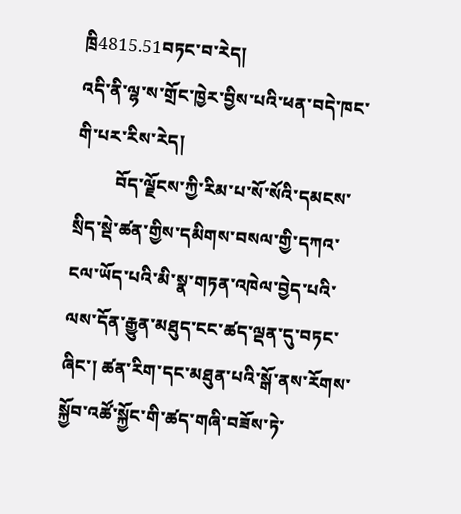ཁྲི4815.51བཏང་བ་རེད།
འདི་ནི་ལྷ་ས་གྲོང་ཁྱེར་བྱིས་པའི་ཕན་བདེ་ཁང་གི་པར་རིས་རེད།
         བོད་ལྗོངས་ཀྱི་རིམ་པ་སོ་སོའི་དམངས་སྲིད་སྡེ་ཚན་གྱིས་དམིགས་བསལ་གྱི་དཀའ་ངལ་ཡོད་པའི་མི་སྣ་གཏན་འཁེལ་བྱེད་པའི་ལས་དོན་རྒྱུན་མཐུད་ངང་ཚད་ལྡན་དུ་བཏང་ཞིང་། ཚན་རིག་དང་མཐུན་པའི་སྒོ་ནས་རོགས་སྐྱོབ་འཚོ་སྐྱོང་གི་ཚད་གཞི་བཟོས་ཏེ་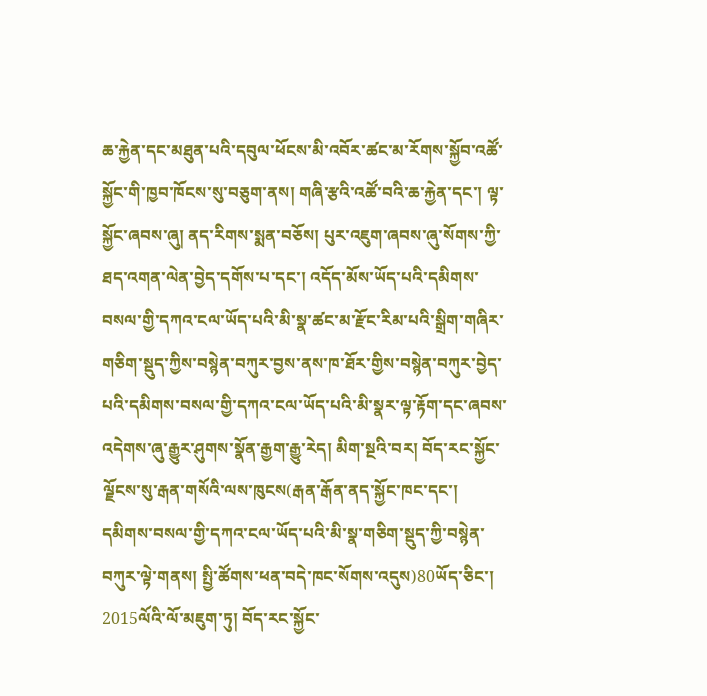ཆ་རྐྱེན་དང་མཐུན་པའི་དབུལ་ཕོངས་མི་འབོར་ཚང་མ་རོགས་སྐྱོབ་འཚོ་སྐྱོང་གི་ཁྱབ་ཁོངས་སུ་བཅུག་ནས། གཞི་རྩའི་འཚོ་བའི་ཆ་རྐྱེན་དང་། ལྟ་སྐྱོང་ཞབས་ཞུ། ནད་རིགས་སྨན་བཅོས། པུར་འཇུག་ཞབས་ཞུ་སོགས་ཀྱི་ཐད་འགན་ལེན་བྱེད་དགོས་པ་དང་། འདོད་མོས་ཡོད་པའི་དམིགས་བསལ་གྱི་དཀའ་ངལ་ཡོད་པའི་མི་སྣ་ཚང་མ་རྫོང་རིམ་པའི་སྒྲིག་གཞིར་གཅིག་སྡུད་ཀྱིས་བསྙེན་བཀུར་བྱས་ནས་ཁ་ཐོར་གྱིས་བསྙེན་བཀུར་བྱེད་པའི་དམིགས་བསལ་གྱི་དཀའ་ངལ་ཡོད་པའི་མི་སྣར་ལྟ་རྟོག་དང་ཞབས་འདེགས་ཞུ་རྒྱུར་ཤུགས་སྣོན་རྒྱག་རྒྱུ་རེད། མིག་སྔའི་བར། བོད་རང་སྐྱོང་ལྗོངས་སུ་རྒན་གསོའི་ལས་ཁུངས(རྒན་རྒོན་ནད་སྐྱོང་ཁང་དང་། དམིགས་བསལ་གྱི་དཀའ་ངལ་ཡོད་པའི་མི་སྣ་གཅིག་སྡུད་ཀྱི་བསྙེན་བཀུར་ལྟེ་གནས། སྤྱི་ཚོགས་ཕན་བདེ་ཁང་སོགས་འདུས)80ཡོད་ཅིང་། 2015ལོའི་ལོ་མཇུག་ཏུ། བོད་རང་སྐྱོང་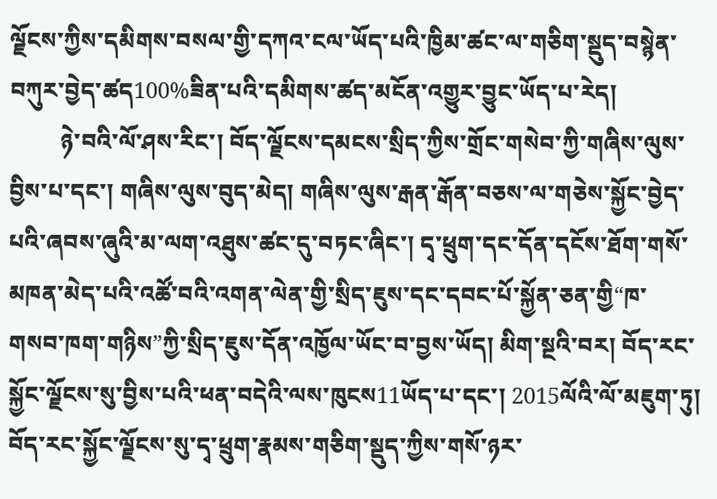ལྗོངས་ཀྱིས་དམིགས་བསལ་གྱི་དཀའ་ངལ་ཡོད་པའི་ཁྱིམ་ཚང་ལ་གཅིག་སྡུད་བསྙེན་བཀུར་བྱེད་ཚད100%ཟིན་པའི་དམིགས་ཚད་མངོན་འགྱུར་བྱུང་ཡོད་པ་རེད།
         ཉེ་བའི་ལོ་ཤས་རིང་། བོད་ལྗོངས་དམངས་སྲིད་ཀྱིས་གྲོང་གསེབ་ཀྱི་གཞིས་ལུས་བྱིས་པ་དང་། གཞིས་ལུས་བུད་མེད། གཞིས་ལུས་རྒན་རྒོན་བཅས་ལ་གཅེས་སྐྱོང་བྱེད་པའི་ཞབས་ཞུའི་མ་ལག་འཐུས་ཚང་དུ་བཏང་ཞིང་། དྭ་ཕྲུག་དང་དོན་དངོས་ཐོག་གསོ་མཁན་མེད་པའི་འཚོ་བའི་འགན་ལེན་གྱི་སྲིད་ཇུས་དང་དབང་པོ་སྐྱོན་ཅན་གྱི“ཁ་གསབ་ཁག་གཉིས”ཀྱི་སྲིད་ཇུས་དོན་འཁྱོལ་ཡོང་བ་བྱས་ཡོད། མིག་སྔའི་བར། བོད་རང་སྐྱོང་ལྗོངས་སུ་བྱིས་པའི་ཕན་བདེའི་ལས་ཁུངས11ཡོད་པ་དང་། 2015ལོའི་ལོ་མཇུག་ཏུ།  བོད་རང་སྐྱོང་ལྗོངས་སུ་དྭ་ཕྲུག་རྣམས་གཅིག་སྡུད་ཀྱིས་གསོ་ཉར་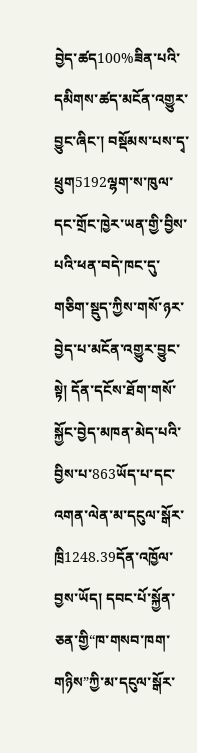བྱེད་ཚད100%ཟིན་པའི་དམིགས་ཚད་མངོན་འགྱུར་བྱུང་ཞིང་། བསྡོམས་པས་དྭ་ཕྲུག5192ལྷག་ས་ཁུལ་དང་གྲོང་ཁྱེར་ཡན་གྱི་བྱིས་པའི་ཕན་བདེ་ཁང་དུ་གཅིག་སྡུད་ཀྱིས་གསོ་ཉར་བྱེད་པ་མངོན་འགྱུར་བྱུང་སྟེ། དོན་དངོས་ཐོག་གསོ་སྐྱོང་བྱེད་མཁན་མེད་པའི་བྱིས་པ་863ཡོད་པ་དང་འགན་ལེན་མ་དངུལ་སྒོར་ཁྲི1248.39དོན་འཁྱོལ་བྱས་ཡོད། དབང་པོ་སྐྱོན་ཅན་གྱི“ཁ་གསབ་ཁག་གཉིས”ཀྱི་མ་དངུལ་སྒོར་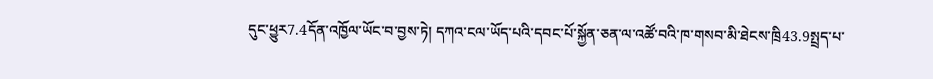དུང་ཕྱུར7.4དོན་འཁྱོལ་ཡོང་བ་བྱས་ཏེ། དཀའ་ངལ་ཡོད་པའི་དབང་པོ་སྐྱོན་ཅན་ལ་འཚོ་བའི་ཁ་གསབ་མི་ཐེངས་ཁྲི43.9སྤྲད་པ་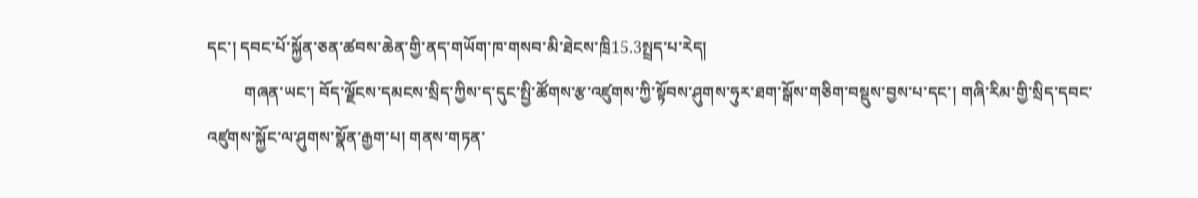དང་། དབང་པོ་སྐྱོན་ཅན་ཚབས་ཆེན་གྱི་ནད་གཡོག་ཁ་གསབ་མི་ཐེངས་ཁྲི15.3སྤྲད་པ་རེད།
         གཞན་ཡང་། བོད་ལྗོངས་དམངས་སྲིད་ཀྱིས་ད་དུང་སྤྱི་ཚོགས་རྩ་འཛུགས་ཀྱི་སྟོབས་ཤུགས་ཧུར་ཐག་སྒོས་གཅིག་བསྡུས་བྱས་པ་དང་། གཞི་རིམ་གྱི་སྲིད་དབང་འཛུགས་སྐྱོང་ལ་ཤུགས་སྣོན་རྒྱག་པ། གནས་གཏན་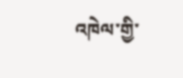འཁེལ་གྱི་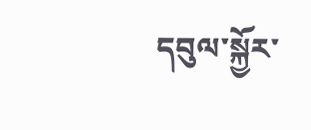དབུལ་སྐྱོར་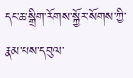དང་ཆ་སྒྲིག་རོགས་སྐྱོར་སོགས་ཀྱི་རྣམ་པས་དབུལ་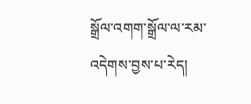སྒྲོལ་འགག་སྒྲོལ་ལ་རམ་འདེགས་བྱས་པ་རེད།